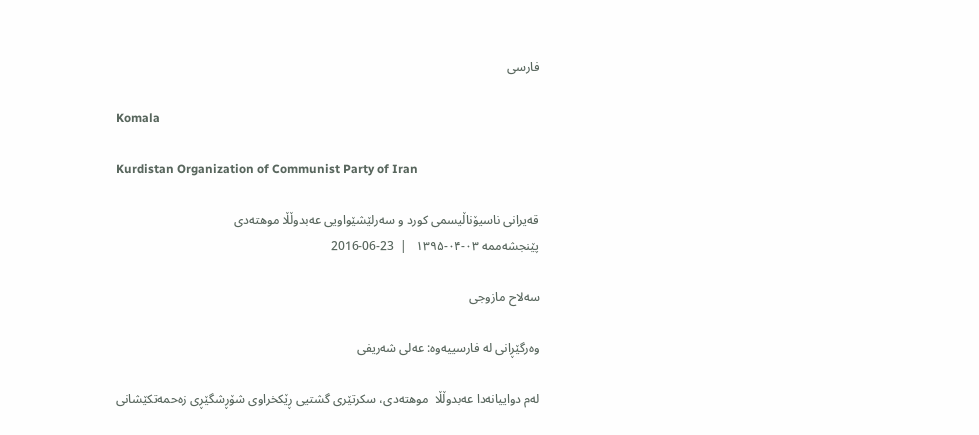فارسی

Komala

Kurdistan Organization of Communist Party of Iran

قه‌یرانی ناسیۆناڵیسمی كورد و سه‌رلێشێواویی عه‌بدوڵڵا موهته‌دی
پێنجشەممە ۰۳-۰۴-۱۳۹۵   |  23-06-2016

سه‌لاح مازوجی

وه‌رگێڕانی له‌ فارسییه‌وه‌: عه‌لی شه‌ریفی

له‌م دواییانه‌دا عه‌بدوڵڵا  موهته‌دی، سكرتێری گشتیی ڕێكخراوی شۆڕشگێڕی زه‌حمه‌تكێشانی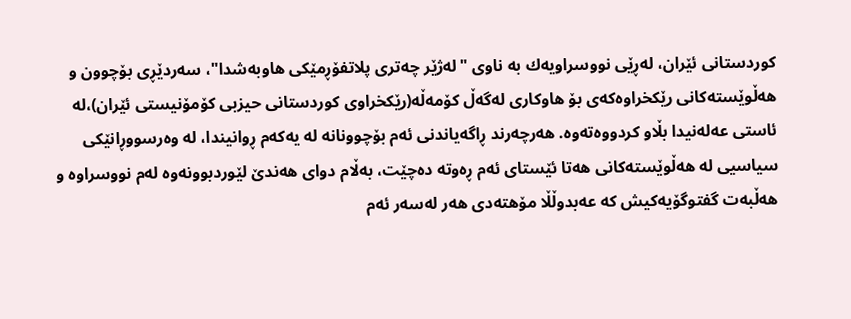كوردستانی ئێران، له‌ڕێی نووسراويه‌ك‌ به ناوی "له‌ژێر چه‌تری پلاتفۆڕمێكی هاوبه‌شدا"، سه‌ردێڕی بۆچوون و هه‌ڵوێسته‌كانی رێكخراوه‌كه‌ی بۆ هاوكاری له‌گه‌ڵ كۆمه‌ڵه‌(رێكخراوی كوردستانی حیزبی كۆمۆنیستی ئێران)،له‌ ئاستی عه‌له‌نیدا بڵاو كردووه‌ته‌وه‌. هه‌‌رچه‌رند ڕاگه‌یاندنی ئه‌م بۆچوونانه‌ له‌ یه‌كه‌م ڕوانیندا، له‌ وه‌رسووڕانێكی سیاسیی له‌ هه‌ڵوێسته‌كانی هه‌تا ئێستای ئه‌م ڕه‌وته‌ ده‌چێت، به‌ڵام دوای هه‌ندێ لێوردبوونه‌وه‌ له‌م نووسراوه‌ و هه‌ڵبه‌ت گفتوگۆیه‌كیش كه‌ عه‌بدوڵڵا مۆهته‌دی هه‌ر له‌سه‌ر ئه‌م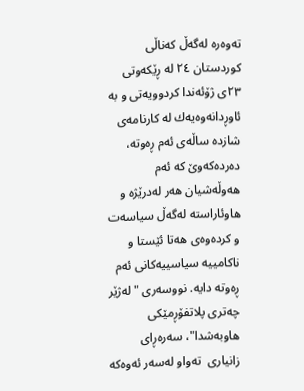ته‌وه‌ره‌ له‌گه‌ڵ كه‌ناڵی كوردستان ٢٤ له‌ ڕێكه‌وتی ٢٣ی ژۆئه‌ندا كردوویه‌تی و به‌ ئاوڕدانه‌وه‌یه‌ك له‌ كارنامه‌ی شازده‌ ساڵه‌ی ئه‌م ڕه‌وته‌، ده‌رده‌كه‌وێ كه‌ ئه‌م هه‌وڵه‌شیان هه‌ر له‌درێژه‌ و هاوئاراسته‌ له‌گه‌ڵ سیاسه‌ت و كرده‌وه‌ی هه‌تا ئێستا و ناكامییه‌ سیاسییه‌كانی ئه‌م ڕه‌وته‌ دایه‌. نووسه‌ری "له‌ژێر چه‌تری پلاتفۆڕمێكی هاوبه‌شدا"، سه‌ره‌ڕای زانياری  ته‌واو له‌سه‌ر ئه‌وه‌كه‌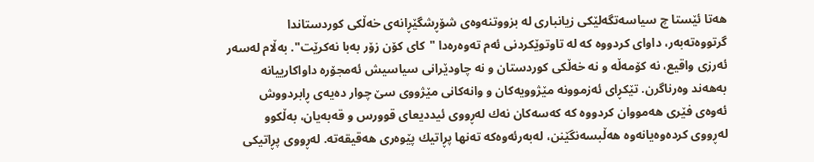هه‌تا ئێستا چ سیاسه‌تگه‌لێكی زیانباری له‌ بزووتنه‌وه‌ی شۆڕشگێڕانه‌ی خه‌ڵكی كوردستاندا گرتووه‌ته‌به‌ر، داوای كردووه‌ كه‌ له‌ تاوتوێكردنی ئه‌م ته‌وه‌ره‌دا "كای كۆن زۆر به‌با نه‌كرێت". به‌ڵام له‌سه‌ر ئه‌رزی واقیع، نه‌ كۆمه‌ڵه‌ و نه‌ خه‌ڵكی كوردستان و نه‌ چاودێرانی سیاسیش ئه‌مجۆره‌ داواكارییانه‌ به‌هه‌ند وه‌رناگرن. تێكڕای ئه‌زموونه‌ مێژوویه‌كان و وانه‌كانی مێژووی سێ چوار ده‌یه‌ی ڕابردووش ئه‌وه‌ی فێری هه‌مووان كردووه‌ كه‌ كه‌سه‌كان نه‌ك له‌ڕووی ئیددیعای قوورس و قه‌به‌یان‌، به‌ڵكوو له‌ڕووی كرده‌وه‌یانه‌وه‌ هه‌ڵبسه‌نگێنن، له‌به‌رئه‌‌وه‌كه ته‌نها پڕاتیك پێوه‌ری هه‌قیقه‌ته‌. له‌ڕووی پڕاتیكی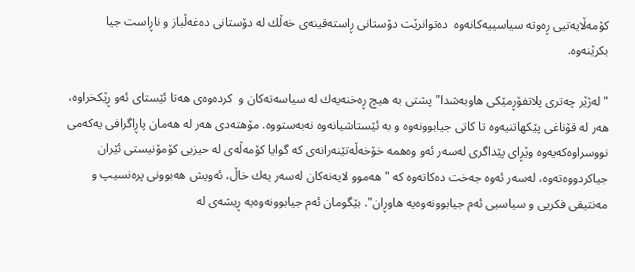كۆمه‌ڵایه‌تیی ڕه‌وته‌ سیاسییه‌كانه‌وه‌‌  ده‌توانرێت دۆستانی ڕاسته‌قینه‌ی خه‌ڵك له‌ دۆستانی ده‌غه‌ڵباز و ناڕاست جیا بكرێنه‌وه‌.

" له‌ژێر چه‌تری پلاتفۆڕمێكی هاوبه‌شدا" پشتی به‌ هیچ ڕه‌خنه‌یه‌ك له‌ سیاسه‌ته‌كان و  كرده‌وه‌ی هه‌تا ئێستای ئه‌و ڕێكخراوه،‌ هه‌ر له‌ قۆناغی پێكهاتنیه‌وه‌ تا كاتی جیابوونه‌وه‌ و به‌ ئێستاشیانه‌وه‌ نه‌به‌ستووه‌. مۆهته‌دی هه‌ر له‌ هه‌مان پاڕاگرافی یه‌كه‌می نووسراوه‌كه‌یه‌وه‌ وێڕای پێداگری له‌سه‌ر ئه‌و وه‌همه‌ خۆخه‌ڵه‌تێنه‌رانه‌ی كه‌ گوایا كۆمه‌ڵه‌ی له‌ حیزبی كۆمۆنیستی ئێران جیاكردووه‌ته‌وه‌، له‌سه‌ر ئه‌وه‌ جه‌خت ده‌كاته‌وه‌ كه‌ " هه‌موو لایه‌نه‌كان له‌سه‌ر یه‌ك خاڵ، ئه‌ویش هه‌بوونی پره‌نسیپ و مه‌نتیقی فكریی و سیاسیی ئه‌م جیابوونه‌وه‌یه‌ هاوڕان". بێگومان ئه‌م جیابوونه‌وه‌یه‌ ڕیشه‌ی له‌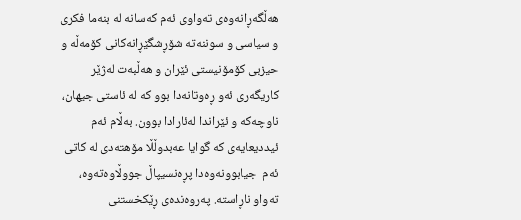هه‌ڵگه‌ڕانه‌وه‌ی ته‌واوی ئه‌م كه‌سانه‌ له‌ بنه‌ما فكری و سیاسی و سوننه‌ته‌ شۆڕشگێڕانه‌كانی كۆمه‌ڵه‌ و حیزبی كۆمۆنیستی ئێران و هه‌ڵبه‌ت له‌ژێر كاریگه‌ری ئه‌و ڕه‌وتانه‌دا بوو كه‌ له‌ ئاستی جیهان، ناوچه‌كه‌ و ئێراندا له‌ئارادا بوون. به‌ڵام ئه‌م ئیددیعایه‌ی كه‌ گوایا عه‌بدوڵڵا مۆهته‌دی له‌ كاتی ئه‌م  جیابوونه‌وه‌دا پڕه‌نسیپاڵ جووڵاوه‌ته‌وه‌، ته‌واو ناڕاسته‌. په‌روه‌نده‌ی ڕێكخستنی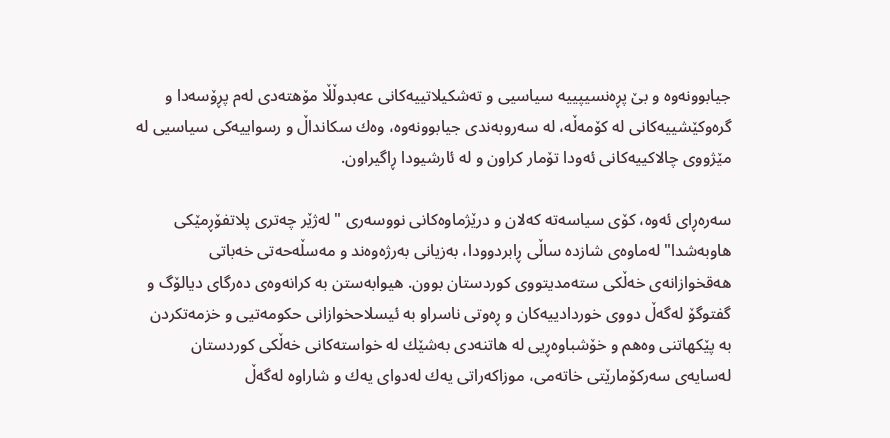جیابوونه‌وه‌ و بێ پڕه‌نسیپییه‌ سیاسیی و ته‌شكیلاتییه‌كانی عه‌بدوڵڵا مۆهته‌دی له‌م پڕۆسه‌دا و گره‌وكێشییه‌كانی له‌ كۆمه‌ڵه‌، له سه‌روبه‌ندی جیابوونه‌وه‌، وه‌ك سكانداڵ و رسواییه‌كی ‌سیاسیی له‌ مێژووی چالاكییه‌كانی ئه‌ودا تۆمار كراون و له‌ ئارشیودا ڕاگیراون.

سه‌ره‌ڕای ئه‌وه‌، كۆی سیاسه‌ته‌ كه‌لان و درێژماوه‌كانی نووسه‌ری " له‌ژێر چه‌تری پلاتفۆڕمێكی هاوبه‌شدا" له‌ماوه‌ی شازده‌ ساڵی ڕابردوودا، به‌زیانی به‌رژه‌وه‌ند و مه‌سڵه‌حه‌تی خه‌باتی هه‌قخوازانه‌ی خه‌ڵكی سته‌مدیتووی كوردستان بوون. هیوابه‌ستن به‌ كرانه‌وه‌ی ده‌رگای دیالۆگ و گفتوگۆ له‌گه‌ڵ دووی خوردادییه‌كان و ڕه‌وتی ناسراو به‌ ئیسلاحخوازانی حكومه‌تیی و خزمه‌تكردن به‌ پێكهاتنی وه‌هم و خۆشباوه‌ڕیی له هاتنه‌دی به‌شێك له‌ خواسته‌كانی خه‌ڵكی كوردستان له‌سایه‌ی سه‌ركۆمارێتی خاته‌می، موزاكه‌راتی یه‌ك له‌دوای یه‌ك و شاراوه‌ له‌گه‌ڵ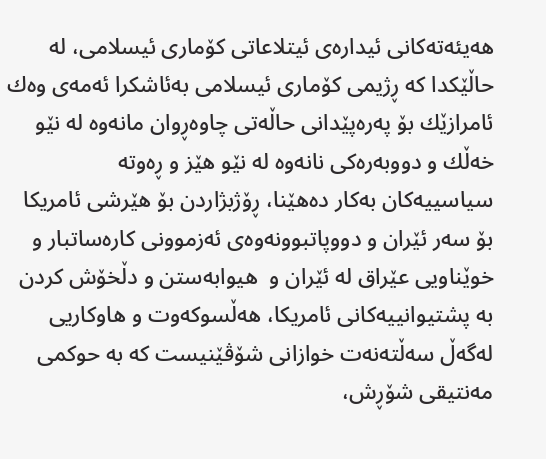هه‌یئه‌ته‌كانی ئیداره‌ی ئیتلاعاتی كۆماری ئیسلامی، له‌ حاڵێكدا كه‌ ڕژیمی كۆماری ئیسلامی به‌ئاشكرا ئه‌مه‌ی‌ وه‌ك ئامرازێك بۆ په‌ره‌پێدانی حاڵه‌تی چاوه‌ڕوان مانه‌وه‌ له‌ نێو خه‌ڵك و دووبه‌ره‌كی نانه‌وه‌ له‌ نێو هێز و ڕه‌وته‌ سیاسییه‌كان به‌كار ده‌هێنا، ڕۆژبژاردن بۆ هێرشی ئامریكا بۆ سه‌ر ئێران و دووپاتبوونه‌وه‌ی ئه‌زموونی كاره‌ساتبار و خوێناویی عێراق له‌ ئێران و  هیوابه‌ستن و دڵخۆش كردن به‌ پشتیوانییه‌كانی ئامریكا، هه‌ڵسوكه‌وت و هاوكاریی له‌گه‌ڵ سه‌ڵته‌نه‌ت خوازانی شۆڤێنیست كه‌ به‌ حوكمی مه‌نتیقی شۆڕش،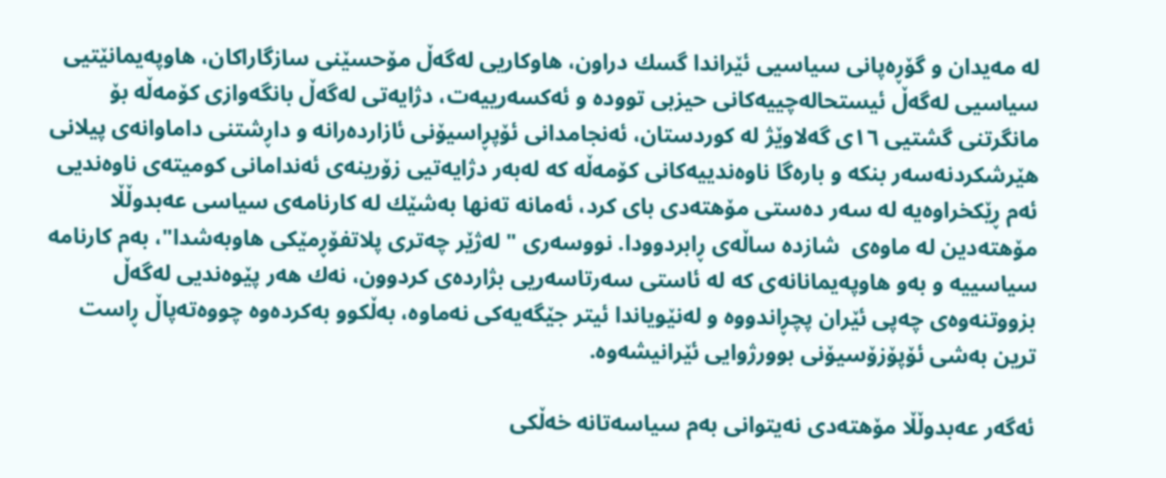له‌ مه‌یدان و گۆڕه‌پانی سیاسیی ئێراندا گسك دراون، هاوكاریی له‌گه‌ڵ مۆحسێنی سازگاراكان، هاوپه‌یمانێتیی سیاسیی له‌گه‌ڵ ئیستحاله‌چییه‌كانی حیزبی تووده‌ و ئه‌كسه‌رییه‌ت، دژایه‌تی له‌گه‌ڵ بانگه‌وازی كۆمه‌ڵه‌ بۆ مانگرتنی گشتیی ١٦ی گه‌لاوێژ له‌ كوردستان، ئه‌نجامدانی ئۆپڕاسیۆنی ئازارده‌رانه‌ و داڕشتنی داماوانه‌ی پیلانی هێرشكردنه‌سه‌ر بنكه‌ و باره‌گا ناوه‌ندییه‌كانی كۆمه‌ڵه‌ كه‌ له‌به‌ر دژایه‌تیی زۆرینه‌ی ئه‌ندامانی كومیته‌ی ناوه‌ندیی ئه‌م ڕێكخراوه‌یه‌ له‌ سه‌ر ده‌ستی مۆهته‌دی بای كرد، ئه‌مانه‌ ته‌نها به‌شێك له‌ كارنامه‌ی سیاسی عه‌بدوڵڵا مۆهته‌دین له ماوه‌ی  شازده‌ ساڵه‌ی ڕابردوودا. نووسه‌ری " له‌ژێر چه‌تری پلاتفۆڕمێكی هاوبه‌شدا"، به‌م كارنامه‌ سیاسییه‌ و به‌و هاوپه‌یمانانه‌ی كه‌ له‌ ئاستی سه‌رتاسه‌ریی بژارده‌ی كردوون، نه‌ك هه‌ر پێوه‌ندیی له‌گه‌ڵ بزووتنه‌وه‌ی چه‌پی ئێران پچڕاندووه‌ و له‌نێویاندا ئیتر جێگه‌یه‌كی نه‌ماوه‌، به‌ڵكوو به‌كرده‌وه‌ چووه‌ته‌پاڵ ڕاست ترین به‌شی ئۆپۆزۆسیۆنی بوورژوایی ئێرانیشه‌وه‌.

ئه‌گه‌ر عه‌بدوڵڵا مۆهته‌دی نه‌یتوانی به‌م سیاسه‌تانه‌‌ خه‌ڵكی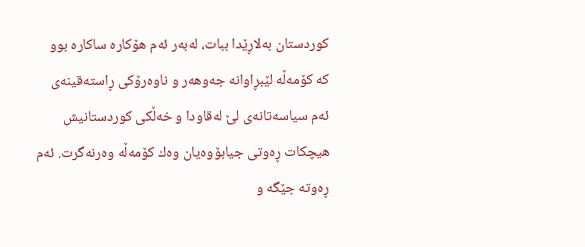كوردستان به‌لاڕێدا ببات، له‌به‌ر ئه‌م هۆكاره‌ ساكاره‌ بوو كه‌ كۆمه‌ڵه‌ لێبڕاوانه‌ جه‌وهه‌ر و ناوه‌رۆكی ڕاسته‌قینه‌ی ئه‌م سیاسه‌تانه‌ی لێ له‌قاودا و خه‌ڵكی كوردستانیش هیچكات ڕه‌وتی جیابۆوه‌یان وه‌ك كۆمه‌ڵه‌ وه‌رنه‌گرت. ئه‌م ڕه‌وته‌ جێگه‌ و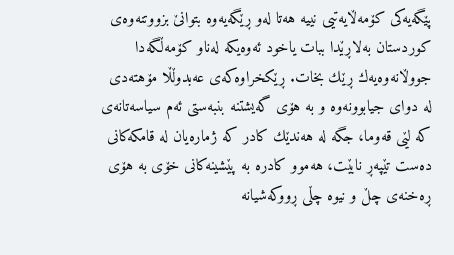پێگه‌یه‌كی كۆمه‌ڵایه‌تیی نییه‌ هه‌تا له‌و ڕێگه‌یه‌وه‌ بتوانێ بزووتنه‌وه‌ی كوردستان به‌لاڕێدا ببات یاخود ئه‌وه‌یكه‌ له‌ناو كۆمه‌ڵگه‌دا جووڵانه‌وه‌یه‌ك ڕێك بخات. ڕێكخراوه‌كه‌ی عه‌بدوڵڵا مۆهته‌دی له‌ دوای جیابوونه‌وه‌ و به‌ هۆی گه‌یشتنه‌ بنبه‌ستی ئه‌م سیاسه‌تانه‌ی كه‌ لێی قه‌وما، جگه‌ له‌ هه‌ندێك كادر كه‌ ژماره‌یان له‌ قامكه‌كانی ده‌ست تێپه‌ڕ نابێت، هه‌موو كادره‌ به‌ پێشینه‌كانی خۆی به‌ هۆی ڕه‌خنه‌ی چڵ و نیوه‌ چڵی ڕووكه‌شیانه‌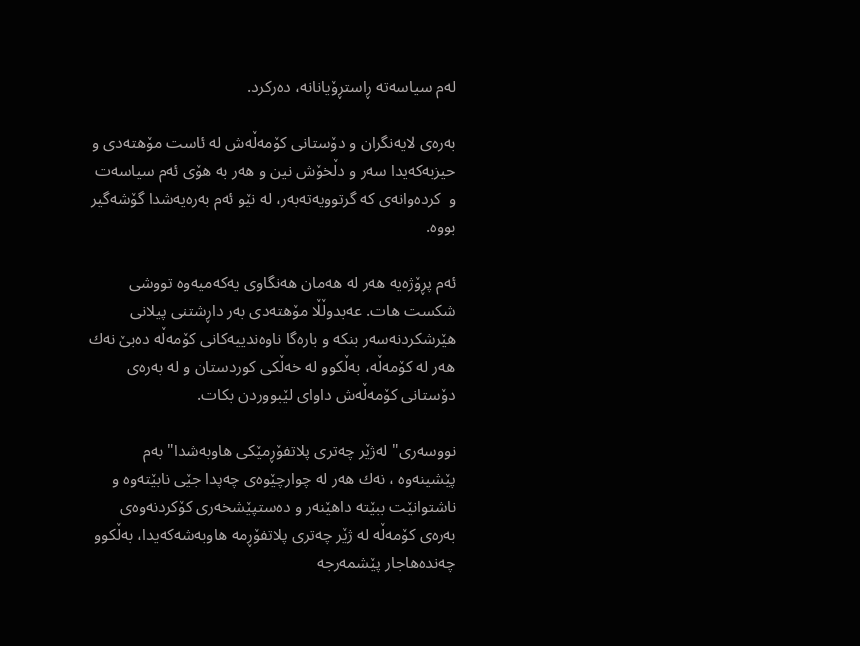له‌م سیاسه‌ته‌ ڕاستڕۆیانانه‌، ده‌ركرد.

به‌ره‌ی لایه‌نگران و دۆستانی كۆمه‌ڵه‌ش له‌ ئاست مۆهته‌دی و حیزبه‌كه‌یدا سه‌ر و دڵخۆش نین و هه‌ر به‌ هۆی ئه‌م سیاسه‌ت و  كرده‌وانه‌ی كه‌ گرتوویه‌ته‌به‌ر، له‌ نێو ئه‌م به‌ره‌یه‌شدا گۆشه‌گیر بووه‌.

ئه‌م پڕۆژه‌یه‌ هه‌ر له‌ هه‌مان هه‌نگاوی یه‌كه‌میه‌وه‌ تووشی شكست هات. عه‌بدوڵڵا مۆهته‌دی به‌ر داڕشتنی پیلانی هێرشكردنه‌سه‌ر بنكه‌ و باره‌گا ناوه‌ندییه‌كانی كۆمه‌ڵه‌ ده‌بێ نه‌ك هه‌ر له‌ كۆمه‌ڵه‌، به‌ڵكوو له‌ خه‌ڵكی كوردستان و له‌ به‌ره‌ی دۆستانی كۆمه‌ڵه‌ش داوای لێبووردن بكات.

نووسه‌ری" له‌ژێر چه‌تری پلاتفۆڕمێكی هاوبه‌شدا" به‌م پێشینه‌‌وه‌ ، نه‌ك هه‌ر له‌ چوارچێوه‌ی چه‌پدا جێی نابێته‌وه‌ و  ناشتوانێت ببێته‌ داهێنه‌ر و ده‌ستپێشخه‌ری كۆكردنه‌وه‌ی به‌ره‌ی كۆمه‌ڵه‌ له‌ ژێر چه‌تری پلاتفۆڕمه‌ هاوبه‌شه‌كه‌یدا، به‌ڵكوو چه‌نده‌هاجار پێشمه‌رجه‌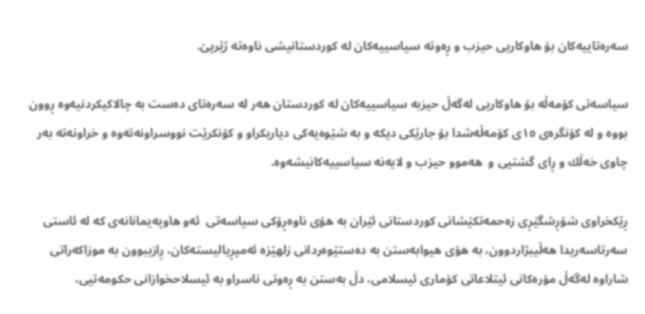سه‌ره‌تاییه‌كان بۆ هاوكاریی حیزب و ڕه‌وته‌ سیاسییه‌كان له‌ كوردستانیشی ناوه‌ته‌ ژێرپێ.

سیاسه‌تی كۆمه‌ڵه‌ بۆ هاوكاریی له‌گه‌ڵ حیزبه‌ سیاسییه‌كان له‌ كوردستان هه‌ر له‌ سه‌ره‌تای ده‌ست به‌ چالاكیكردنیه‌وه‌ ڕوون بووه‌ و له‌ كۆنگره‌ی ١٥ی كۆمه‌ڵه‌شدا بۆ جارێكی دیكه‌ و به‌ شێوه‌یه‌كی دیاریكراو و كۆنكرێت نووسراونه‌ته‌وه‌ و خراونه‌ته‌ به‌ر چاوی خه‌ڵك و ڕای گشتیی و  هه‌موو حیزب و لایه‌نه‌ سیاسییه‌كانیشه‌وه‌.

ڕێكخراوی شۆڕشگێڕی زه‌حمه‌تكێشانی كوردستانی ئێران به‌ هۆی ناوه‌ڕۆكی سیاسه‌تی  ئه‌و هاوپه‌یمانانه‌ی كه‌ له‌ ئاستی سه‌رتاسه‌ریدا هه‌ڵیبژاردوون، به‌ هۆی هیوابه‌ستن به‌ ده‌ستێوه‌ردانی زلهێزه‌ ئه‌مپڕیالیسته‌كان، ڕازیبوون به‌ موزاكه‌راتی شاراوه‌ له‌گه‌ڵ مۆره‌كانی ئیتلاعاتی كۆماری ئیسلامی، دڵ به‌ستن به‌ ڕه‌وتی ناسراو به‌ ئیسلاحخوازانی حكومه‌تیی،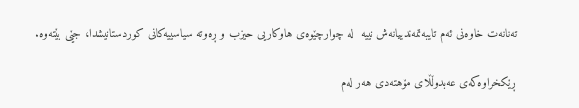ته‌نانه‌ت خاوه‌نی ئه‌م تایبه‌تمه‌ندییانه‌ش نییه‌  له‌ چوارچێوه‌ی هاوكاریی حیزب و ڕه‌وته‌ سیاسییه‌كانی كوردستانیشدا، جێی بێته‌وه‌.

ڕێكخراوه‌كه‌ی عه‌بدوڵڵای مۆهته‌دی هه‌ر له‌م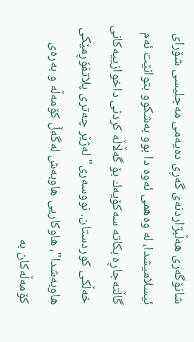شانۆگه‌ری هه‌ڵبژاردنه‌ی گه‌ڕی ده‌یه‌می مه‌جلیسی شۆرای ئیسلامیشدا، له‌ وه‌همی ئه‌وه دا بوو به‌شكوو بتوانێت ئه‌م گاڵته‌جاڕه‌ بكاته‌ سه‌كۆیه‌ك بۆ گه‌ڵاڵه‌ كردنی داخوازییه‌كانی خه‌ڵكی كوردستان. نووسه‌ری" له‌ژێر چه‌تری پلاتفۆڕمێكی هاوبه‌شدا"، هاوكاریی هاوبه‌ش له‌گه‌ڵ كۆمه‌ڵه‌ و به‌ره‌ی كۆمه‌ڵه‌كان به‌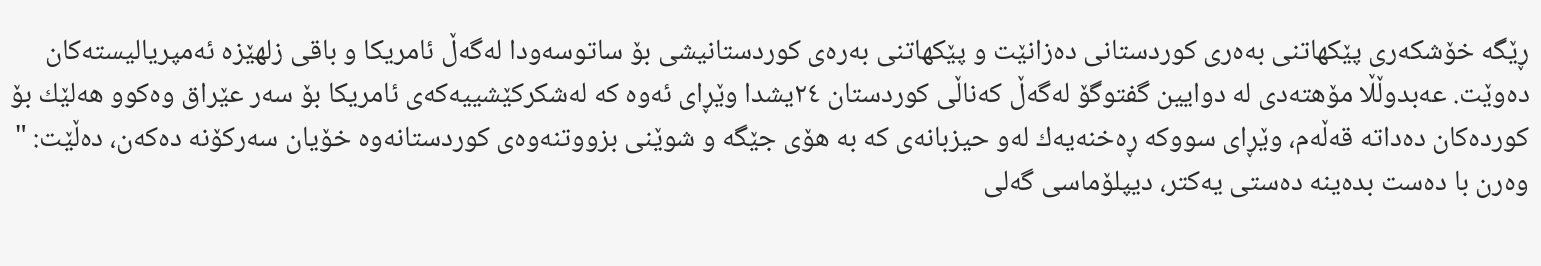ڕێگه‌ خۆشكه‌ری پێكهاتنی به‌ه‌ری كوردستانی ده‌زانێت و پێكهاتنی به‌ره‌ی كوردستانیشی بۆ ساتوسه‌ودا له‌گه‌ڵ ئامریكا و باقی زلهێزه‌ ئه‌مپریالیسته‌كان ده‌وێت. عه‌بدوڵڵا مۆهته‌دی له‌ دوایین گفتوگۆ له‌گه‌ڵ كه‌ناڵی كوردستان ٢٤یشدا وێڕای ئه‌وه‌ كه‌ له‌شكركێشییه‌كه‌ی ئامریكا بۆ سه‌ر عێراق وه‌كوو هه‌لێك بۆ كورده‌كان ده‌داته‌ قه‌ڵه‌م، وێڕای سووكه‌ ڕه‌خنه‌یه‌ك له‌و حیزبانه‌ی كه‌ به‌ هۆی جێگه‌ و شوێنی بزووتنه‌وه‌ی كوردستانه‌وه‌ خۆیان سه‌ركۆنه‌ ده‌كه‌ن، ده‌ڵێت: " وه‌رن با ده‌ست بده‌ینه‌ ده‌ستی یه‌كتر، دیپلۆماسی گه‌لی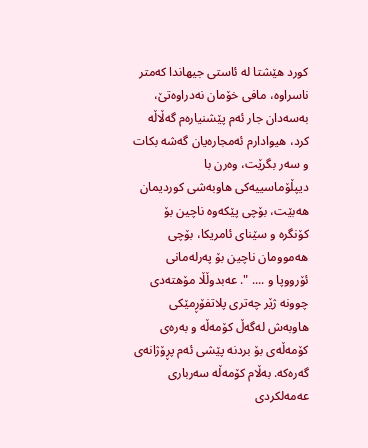كورد هێشتا له‌ ئاستی جیهاندا كه‌متر ناسراوه‌، مافی خۆمان نه‌دراوه‌تێ، به‌سه‌دان جار ئه‌م پێشنیاره‌م گه‌ڵاڵه‌ كرد، هیوادارم ئه‌مجاره‌یان گه‌شه‌ بكات و سه‌ر بگرێت، وه‌رن با دیپڵۆماسییه‌كی هاوبه‌شی كوردیمان هه‌بێت، بۆچی پێكه‌وه‌ ناچین بۆ كۆنگره‌ و سێنای ئامریكا، بۆچی هه‌موومان ناچین بۆ په‌رله‌مانی ئۆرووپا و .... ". عه‌بدوڵڵا مۆهته‌دی چوونه‌ ژێر چه‌تری پلاتفۆڕمێكی هاوبه‌ش له‌گه‌ڵ كۆمه‌ڵه‌ و به‌ره‌ی كۆمه‌ڵه‌ی بۆ بردنه‌ پێشی ئه‌م پڕۆژانه‌ی گه‌ره‌كه. به‌ڵام كۆمه‌ڵه‌ سه‌رباری عه‌مه‌لكردی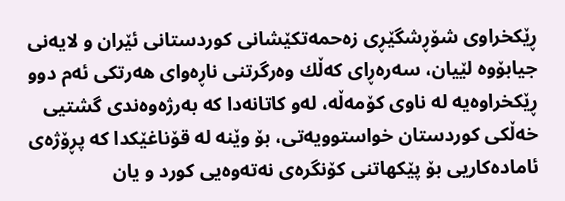ڕێكخراوی شۆڕشگێڕی زه‌حمه‌تكێشانی كوردستانی ئێران و لایه‌نی جیابۆوه‌ لێیان‌، سه‌ره‌ڕای كه‌ڵك وه‌رگرتنی ناڕه‌وای هه‌رتكی ئه‌م دوو ڕێكخراوه‌یه‌‌ له‌ ناوی كۆمه‌ڵه‌، له‌و كاتانه‌دا كه‌ به‌رژه‌وه‌ندی گشتیی خه‌ڵكی كوردستان خواستوویه‌تی، بۆ وێنه‌ له‌ قۆناغێكدا كه‌ پڕۆژه‌ی ئاماده‌كاریی بۆ پێكهاتنی كۆنگره‌ی نه‌ته‌وه‌یی كورد و یان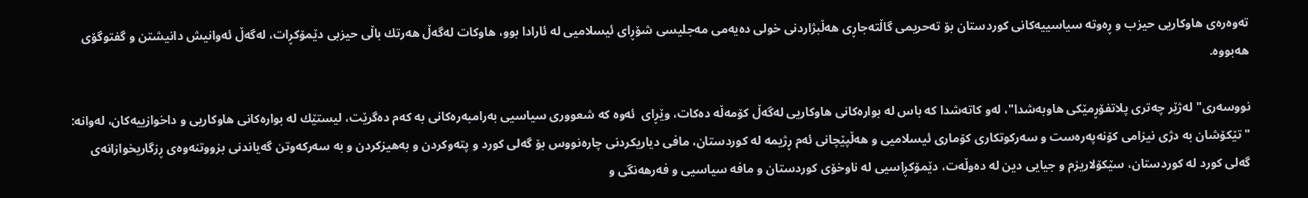ته‌وه‌ره‌ی هاوكاریی حیزب و ڕه‌وته‌ سیاسییه‌كانی كوردستان بۆ ته‌حریمی گاڵته‌جاڕی هه‌ڵبژاردنی خولی ده‌یه‌می مه‌جلیسی شۆڕای ئیسلامیی له‌ ئارادا بوو، هاوكات له‌گه‌ڵ هه‌رتك باڵی حیزبی دێمۆكڕات، له‌گه‌ڵ ئه‌وانیش دانیشتن و گفتوگۆی هه‌بووه‌.

نووسه‌ری" له‌ژێر چه‌تری پلاتفۆڕمێكی هاوبه‌شدا"، له‌و كاته‌شدا كه‌ باس له‌ بواره‌كانی هاوكاریی له‌گه‌ڵ كۆمه‌ڵه ده‌كات، وێڕای  ئه‌وه‌ كه‌ شعووری سیاسیی به‌رامبه‌ره‌كانی به‌ كه‌م ده‌گرێت، لیستێك له‌ بواره‌كانی هاوكاریی و داخوازییه‌كان، له‌وانه‌: " تێكۆشان به‌ دژی نیزامی كۆنه‌په‌ره‌ست و سه‌ركوتكاری كۆماری ئیسلامیی و هه‌ڵپێچانی ئه‌م ڕژیمه‌ له‌ كوردستان، مافی دیاریكردنی چاره‌نووس بۆ گه‌لی كورد و پته‌وكردن و به‌هیزكردن و به‌ سه‌ركه‌وتن گه‌یاندنی بزووتنه‌وه‌ی ڕزگاریخوازانه‌ی گه‌لی كورد له‌ كوردستان، سێكۆلاریزم و جیایی دین له ده‌وڵه‌ت، دێمۆكڕاسیی له‌ ناوخۆی كوردستان و مافه‌ سیاسیی و فه‌رهه‌نگی و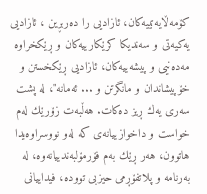كۆمه‌ڵایه‌تییه‌كان، ئازادیی را ده‌ربڕین ، ئازادیی یه‌كیه‌تی و سه‌ندیكا كرێكارییه‌كان و ڕێكخراوه‌ مه‌ده‌نیی و پیشه‌ییه‌كان، ئازادیی ڕێكخستن و خۆپیشاندان و مانگرتن و ... ئه‌مانه‌"، له‌ پشت سه‌ری یه‌ك ڕیز ده‌كات. هه‌ڵبه‌ت زۆرێك له‌م خواست و داخوازییانه‌ی كه‌ له‌و نووسراوه‌یدا هاتوون، هه‌ر ڕێك به‌م فۆرمۆلبه‌ندییانه‌وه‌، له‌ به‌رنامه‌ و پلاتفۆڕمی حیزبی تووده‌، فیداییانی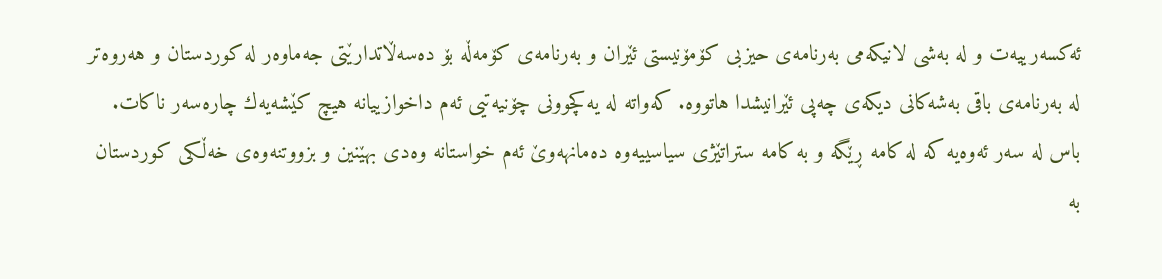ئه‌كسه‌رییه‌ت و له‌ به‌شی لانیكه‌می به‌رنامه‌ی حیزبی كۆمۆنیستی ئێران و به‌رنامه‌ی كۆمه‌ڵه‌ بۆ ده‌سه‌ڵاتدارێتی جه‌ماوه‌ر له‌ كوردستان و هه‌روه‌تر له‌ به‌رنامه‌ی باقی به‌شه‌كانی ديكه‌ی چه‌پی ئێرانیشدا هاتووه‌. كه‌واته‌ له‌ یه‌کچوونی چۆنیه‌تیی ئه‌م داخوازییانه‌ هیچ كێشه‌یه‌ك چاره‌سه‌ر ناكات. باس له‌ سه‌ر ئه‌وه‌یه ‌كه‌ له‌ كامه‌ ڕێگه‌ و به‌ كامه‌ ستراتێژی سیاسییه‌وه‌ ده‌مانهه‌وێ ئه‌م خواستانه‌ وه‌دی بهێنین و بزووتنه‌وه‌ی خه‌ڵكی كوردستان به‌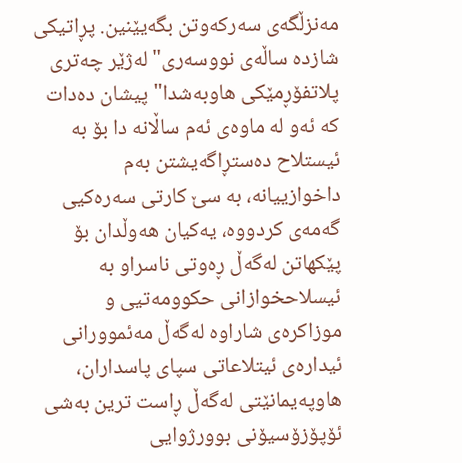مه‌نزڵگه‌ی سه‌ركه‌وتن بگه‌یێنین. پڕاتیكی شازده‌ ساڵه‌ی نووسه‌ری" له‌ژێر چه‌تری پلاتفۆڕمێكی هاوبه‌شدا" پیشان ده‌دات كه‌ ئه‌و له‌ ماوه‌ی ئه‌م ساڵانه‌ دا بۆ به‌ ئیستلاح ده‌ستڕاگه‌یشتن به‌م داخوازییانه‌، به‌ سێ كارتی سه‌ره‌كیی گه‌مه‌ی كردووه‌، یه‌كیان هه‌وڵدان بۆ پێكهاتن له‌گه‌ڵ ڕه‌وتی ناسراو به‌ ئیسلاحخوازانی حكوومه‌تیی و موزاكره‌ی شاراوه‌ له‌گه‌ڵ مه‌ئموورانی ئیداره‌ی ئیتلاعاتی سپای پاسداران، هاوپه‌یمانێتی له‌گه‌ڵ ڕاست ترین به‌شی ئۆپۆزۆسیۆنی بوورژوایی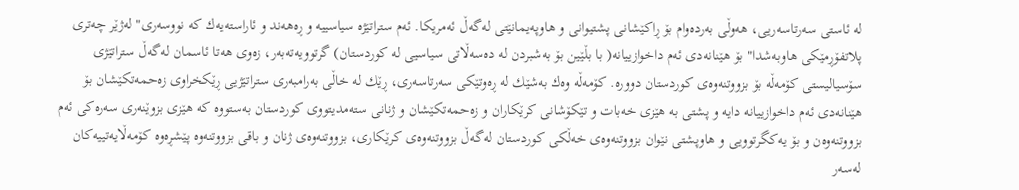له‌ ئاستی سه‌رتاسه‌ریی، هه‌وڵی به‌رده‌وام بۆ ڕاكێشانی پشتیوانی و هاوپه‌یمانێتی له‌گه‌ڵ ئه‌مریكا. ئه‌م ستراتێژه‌ سیاسییه‌ و ڕه‌هه‌ند و ئاراسته‌یه‌ك كه‌ نووسه‌ری" له‌ژێر چه‌تری پلاتفۆڕمێكی هاوبه‌شدا" بۆ هێنانه‌دی ئه‌م داخوازییانه‌( با بڵێین بۆ به‌شبردن له‌ ده‌سه‌ڵاتی سیاسیی له‌ كوردستان) گرتوویه‌ته‌به‌ر، زه‌وی هه‌تا ئاسمان له‌گه‌ڵ ستراتێژی سۆسیالیستی كۆمه‌ڵه‌ بۆ بزووتنه‌وه‌ی كوردستان دووره‌. كۆمه‌ڵه‌ وه‌ك به‌شێك له‌ ڕه‌وتێكی سه‌رتاسه‌ری، ڕێك له‌ خاڵی به‌رامبه‌ری ستراتێژیی ڕێكخراوی زه‌حمه‌تكێشان بۆ هێنانه‌دی ئه‌م داخوازییانه‌ دایه‌ و پشتی به‌ هێزی خه‌بات و تێكۆشانی كرێكاران و زه‌حمه‌تكێشان و ژنانی سته‌مدیتووی كوردستان به‌ستووه‌ كه‌ هێزی بزوێنه‌ری سه‌ره‌كی ئه‌م بزووتنه‌وه‌ن و بۆ یه‌كگرتوویی و هاوپشتی نێوان بزووتنه‌وه‌ی خه‌ڵكی كوردستان له‌گه‌ڵ بزووتنه‌وه‌ی كرێكاری، بزووتنه‌وه‌ی ژنان و باقی بزووتنه‌وه‌ پێشڕه‌وه‌ كۆمه‌ڵایه‌تییه‌كان له‌سه‌ر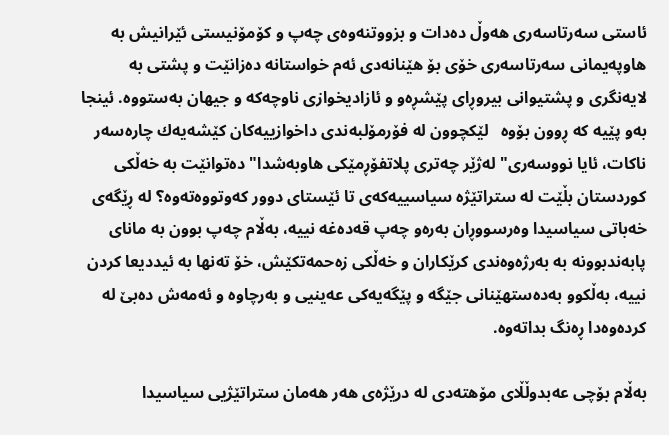ئاستی سه‌رتاسه‌ری هه‌وڵ ده‌دات و بزووتنه‌وه‌ی چه‌پ و كۆمۆنیستی ئێرانیش به‌ هاوپه‌یمانی سه‌رتاسه‌ری خۆی بۆ هێنانه‌دی ئه‌م خواستانه‌ ده‌زانێت و پشتی به‌ لایه‌نگری و پشتیوانی بیروڕای پێشڕه‌و و ئازادیخوازی ناوچه‌كه‌ و جیهان به‌ستووه‌. ئینجا به‌و پێیه‌ كه‌ ڕوون بۆوه‌   لێكچوون له‌ فۆرمۆلبه‌ندی داخوازییه‌كان كێشه‌یه‌ك چاره‌سه‌ر ناكات، ئایا نووسه‌ری" له‌ژێر چه‌تری پلاتفۆڕمێكی هاوبه‌شدا" ده‌توانێت به‌ خه‌ڵكی كوردستان بڵێت له‌ ستراتێژه‌ سیاسییه‌كه‌ی ‌تا ئێستای دوور كه‌وتووه‌ته‌وه‌؟ له ڕێگه‌ی خه‌باتی سیاسیدا وه‌رسووڕان به‌ره‌و چه‌پ قه‌ده‌غه‌ نییه‌، به‌ڵام چه‌پ بوون به‌ مانای پابه‌ندبوونه‌ به‌ به‌رژه‌وه‌ندی كرێكاران و خه‌ڵكی زه‌حمه‌تكێش، خۆ ته‌نها به‌ ئیددیعا كردن نییه‌، به‌ڵكوو به‌ده‌ستهێنانی جێگه‌ و پێگه‌یه‌كی عه‌ینیی و به‌رچاوه‌ و ئه‌مه‌ش ده‌بێ له‌ كرده‌وه‌دا ڕه‌نگ بداته‌وه‌.

به‌ڵام بۆچی عه‌بدوڵڵای مۆهته‌دی له‌ درێژه‌ی هه‌ر هه‌مان ستراتێژیی سیاسیدا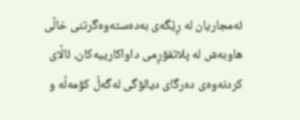ئه‌مجاریان له‌ ڕێگه‌ی به‌ده‌سته‌وه‌گرتنی خاڵی هاوبه‌ش له‌ پلاتفۆڕمی داواكارییه‌كان، ئاڵای كردنه‌وه‌ی ده‌رگای دیالۆگی له‌گه‌ڵ كۆمه‌ڵه‌ و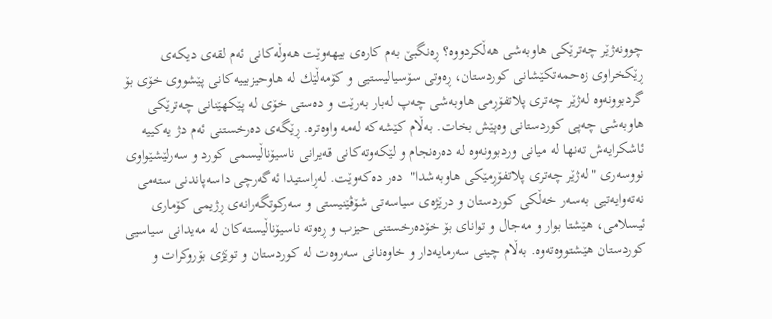چوونه‌ژێر چه‌ترێكی هاوبه‌شی هه‌ڵكردووه‌؟ ڕه‌نگبێ به‌م كاره‌ی بیهه‌وێت هه‌وڵه‌كانی ئه‌م لقه‌ی دیكه‌ی ڕێكخراوی زه‌حمه‌تكێشانی كوردستان، ڕه‌وتی سۆسیالیستیی و كۆمه‌ڵێك له‌ هاوحیزبییه‌كانی پێشووی خۆی بۆ گردبوونه‌وه‌ له‌ژێر چه‌تری پلاتفۆڕمی هاوبه‌شی چه‌پ له‌بار به‌رێت و ده‌ستی خۆی له‌ پێكهێنانی چه‌ترێكی هاوبه‌شی چه‌پی كوردستانی وه‌پێش بخات. به‌ڵام كێشه‌كه‌ له‌مه‌ واوه‌تره‌. ڕێگه‌ی ده‌رخستنی ئه‌م دژ یه‌كییه‌ ئاشكرایه‌ش ته‌نها له‌ میانی وردبوونه‌وه‌ له‌ ده‌ره‌نجام و لێكه‌وته‌كانی قه‌یرانی ناسیۆناڵیسمی كورد و سه‌رلێشێواوی نووسه‌ری "له‌ژێر چه‌تری پلاتفۆڕمێكی هاوبه‌شدا"  ده‌ر ده‌كه‌وێت. له‌ڕاستیدا ئه‌گه‌رچی داسه‌پاندنی سته‌می نه‌ته‌وایه‌تیی به‌سه‌ر خه‌ڵكی كوردستان و درێژه‌ی سیاسه‌تی شۆڤێنیستی و سه‌ركوتگه‌رانه‌ی ڕژیمی كۆماری ئیسلامی، هێشتا بوار و مه‌جال و توانای بۆ خۆده‌رخستنی حیزب و ڕه‌وته‌ ناسیۆناڵیسته‌كان له‌ مه‌یدانی سیاسیی كوردستان هێشتووه‌ته‌وه‌. به‌ڵام چینی سه‌رمایه‌دار و خاوه‌نانی سه‌روه‌ت له‌ كوردستان و توێژی بۆروكرات و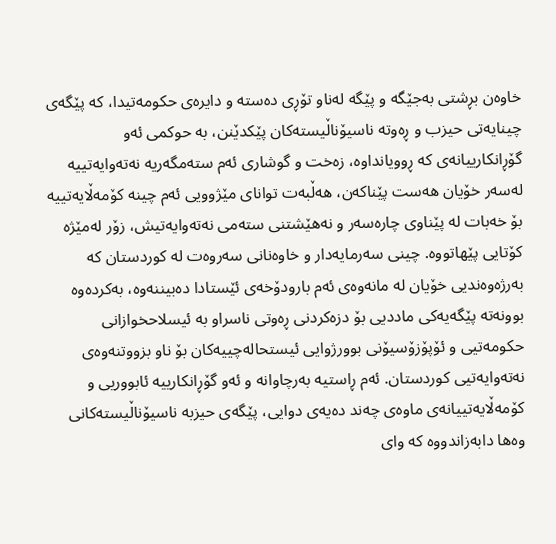خاوه‌ن بڕشتی به‌جێگه‌ و پێگه‌ له‌ناو تۆڕی ده‌سته‌ و دایره‌ی حكومه‌تیدا، كه‌ پێگه‌ی چینایه‌تی حیزب و ڕه‌وته‌ ناسیۆناڵیسته‌كان پێكدێنن، به‌ حوكمی ئه‌و گۆڕانكارییانه‌ی كه‌ ڕوویانداوه‌، زه‌خت و گوشاری ئه‌م سته‌مگه‌ریه‌ نه‌ته‌وایه‌تییه‌ له‌سه‌ر خۆیان هه‌ست پێناكه‌ن، هه‌ڵبه‌ت توانای مێژوویی ئه‌م چینه‌ كۆمه‌ڵایه‌تییه‌ بۆ خه‌بات له‌ پێناوی چاره‌سه‌ر و نه‌هێشتنی سته‌می نه‌ته‌وایه‌تیش، زۆر له‌مێژه‌  كۆتایی پێهاتووه‌. چینی سه‌رمایه‌دار و خاوه‌نانی سه‌روه‌ت له‌ كوردستان كه‌ به‌رژه‌وه‌ندیی خۆیان له‌ مانه‌وه‌ی ئه‌م بارودۆخه‌ی ئێستادا ده‌بیننه‌وه‌، به‌كرده‌وه‌ بوونه‌ته‌ پێگه‌یه‌كی ماددیی بۆ دزه‌كردنی ڕه‌وتی ناسراو به‌ ئیسلاحخوازانی حكومه‌تیی و ئۆپۆزۆسیۆنی بوورژوایی ئیستحاله‌چییه‌كان بۆ ناو بزووتنه‌وه‌ی نه‌ته‌وایه‌تیی كوردستان. ئه‌م ڕاستیه‌ به‌رچاوانه‌ و ئه‌و گۆڕانكارییه‌ ئابووریی و كۆمه‌ڵایه‌تییانه‌ی ماوه‌ی چه‌ند ده‌یه‌ی دوایی، پێگه‌ی حیزبه‌ ناسیۆناڵیسته‌كانی وه‌ها دابه‌زاندووه‌ كه‌ وای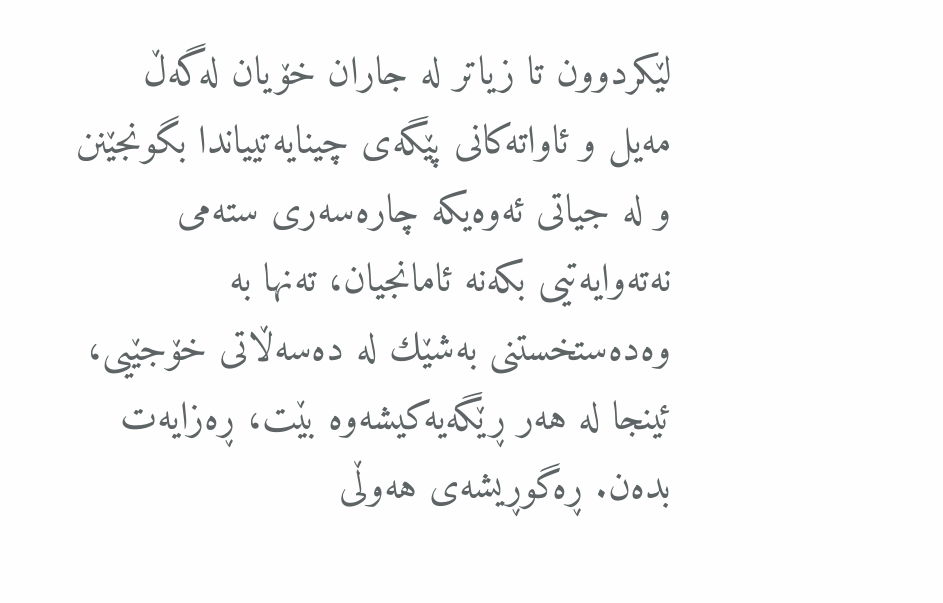لێكردوون تا زیاتر له‌ جاران خۆیان له‌گه‌ڵ مه‌یل و ئاواته‌كانی پێگه‌ی چینایه‌تییاندا بگونجێنن و له‌ جیاتی ئه‌وه‌یكه‌ چاره‌سه‌ری سته‌می نه‌ته‌وایه‌تیی بكه‌نه‌ ئامانجیان، ته‌نها به‌ وه‌ده‌ستخستنی به‌شێك له‌ ده‌سه‌ڵاتی خۆجێیی، ئینجا له‌ هه‌ر ڕێگه‌یه‌كیشه‌وه‌ بێت، ڕه‌زایه‌ت بده‌ن. ڕه‌گوڕیشه‌ی هه‌وڵی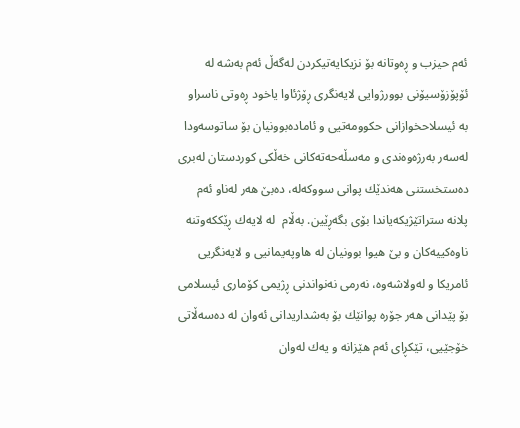ئه‌م حیزب و ڕه‌وتانه‌ بۆ نزیكایه‌تیكردن له‌گه‌ڵ ئه‌م به‌شه‌ له‌ ئۆپۆزۆسیۆنی بوورژوایی لایه‌نگری ڕۆژئاوا یاخود ڕه‌وتی ناسراو به‌ ئیسلاحخوازانی حكوومه‌تیی و ئاماده‌بوونیان بۆ ساتوسه‌ودا له‌سه‌ر به‌رژه‌وه‌ندی و مه‌سڵه‌حه‌ته‌كانی خه‌ڵكی كوردستان له‌بری ده‌ستخستنی هه‌ندێك پوانی سووكه‌له‌، ده‌بێ هه‌ر له‌ناو ئه‌م پلانه‌ ستراتێژیكه‌یاندا بۆی بگه‌ڕێین. به‌ڵام  له‌ لایه‌ك ڕێككه‌وتنه‌ ناوه‌كییه‌كان و بێ هیوا بوونیان له‌ هاوپه‌یمانیی و لایه‌نگریی ئامریكا و له‌ولاشه‌وه‌، نه‌رمی نه‌نواندنی ڕژیمی كۆماری ئیسلامی بۆ پێدانی هه‌ر جۆره‌ پوانێك بۆ به‌شداریدانی ئه‌وان له‌ ده‌سه‌ڵاتی خۆجێیی، تێكڕای ئه‌م هێزانه‌ و یه‌ك له‌وان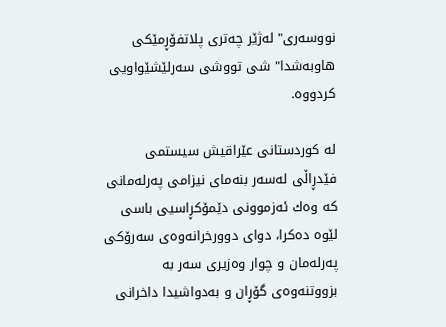نووسه‌ری" له‌ژێر چه‌تری پلاتفۆڕمێكی هاوبه‌شدا" شی تووشی سه‌رلێشێواویی كردووه‌.

له‌ كوردستانی عێراقیش سیستمی فێدڕاڵی له‌سه‌ر بنه‌مای نیزامی په‌رله‌مانی كه‌ وه‌ك ئه‌زموونی دێمۆكڕاسیی باسی لێوه‌ ده‌كرا، دوای دوورخرانه‌وه‌ی سه‌رۆكی په‌رله‌مان و چوار وه‌زیری سه‌ر به‌ بزووتنه‌وه‌ی گۆڕان و به‌دواشیدا داخرانی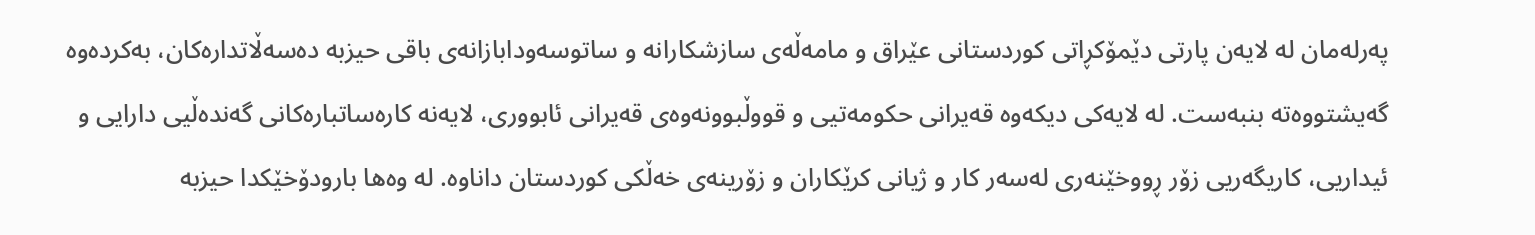په‌رله‌مان له‌ لایه‌ن پارتی دێمۆكڕاتی كوردستانی عێراق و مامه‌ڵه‌ی سازشكارانه‌ و ساتوسه‌ودابازانه‌ی باقی حیزبه‌ ده‌سه‌ڵاتداره‌كان، به‌كرده‌وه‌ گه‌یشتووه‌ته‌ بنبه‌ست. له‌ لایه‌كی دیكه‌وه‌ قه‌یرانی حكومه‌تیی و قووڵبوونه‌وه‌ی قه‌یرانی ئابووری، لایه‌نه‌ كاره‌ساتباره‌كانی گه‌نده‌ڵیی دارایی و ئیداریی، كاریگه‌ریی زۆر ڕووخێنه‌ری له‌سه‌ر كار و ژیانی كرێكاران و زۆرینه‌ی خه‌ڵكی كوردستان داناوه‌. له‌ وه‌ها بارودۆخێكدا حیزبه‌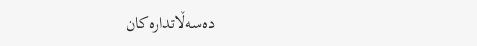ده‌سه‌ڵاتداره‌كان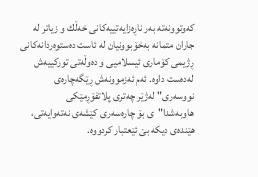كه‌وتوونه‌ته‌ به‌ر ناڕه‌زایه‌تییه‌كانی خه‌ڵك و زیاتر له‌ جاران متمانه‌ به‌خۆبوونیان له‌ ئاست ده‌ستوه‌ردانه‌كانی ڕژیمی كۆماری ئیسلامیی و ده‌وڵه‌تی توركییه‌ش‌ له‌ده‌ست داوه‌. ئه‌م ئه‌زموونه‌ش ڕێگه‌چاره‌ی نووسه‌ری" له‌ژێر چه‌تری پلاتفۆڕمێكی هاوبه‌شدا"ی بۆ چاره‌سه‌ری كێشه‌ی نه‌ته‌وایه‌تی، هێنده‌ی دیكه‌ بێ ئێعتبار كردووه‌.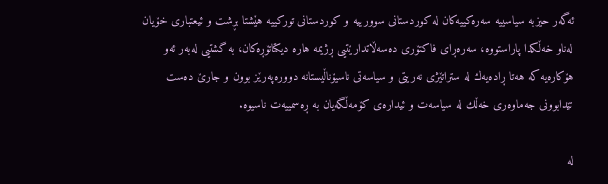ئه‌گه‌ر حیزبه‌ سیاسییه‌ سه‌ره‌كییه‌كان له‌ كوردستانی سوورییه‌ و كوردستانی توركییه‌ هێشتا بڕشت و ئیعتباری خۆیان له‌ناو خه‌ڵكدا پاراستووه‌، سه‌ره‌ڕای فاكتۆری ده‌سه‌ڵاتدارێتیی ڕژیمه‌ هاره‌ دیكتاتۆڕه‌كان، به‌ گشتیی له‌به‌ر ئه‌و هۆكاره‌یه‌ كه‌ هه‌تا ڕاده‌یه‌ك له‌ ستراتێژی نه‌ریتی و سیاسه‌تی ناسیۆناڵیستانه‌ دووره‌په‌رێز بوون و جارێ ده‌ست تێدابوونی جه‌ماوه‌ری خه‌ڵك له‌ سیاسه‌ت و ئیداره‌ی كۆمه‌ڵگه‌یان به‌ ڕه‌سمییه‌ت ناسیوه‌.

له‌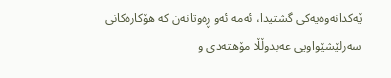ێه‌كدانه‌وه‌یه‌كی گشتیدا، ئه‌مه‌ ئه‌و ڕه‌وتانه‌ن كه‌ هۆكاره‌كانی سه‌رلێشێواویی عه‌بدوڵڵا مۆهته‌دی و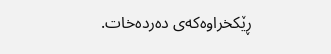ڕێكخراوه‌كه‌ی ده‌رده‌خات.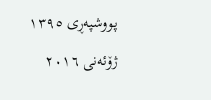پووشپه‌ڕی ١٣٩٥

ژۆئه‌نی ٢٠١٦